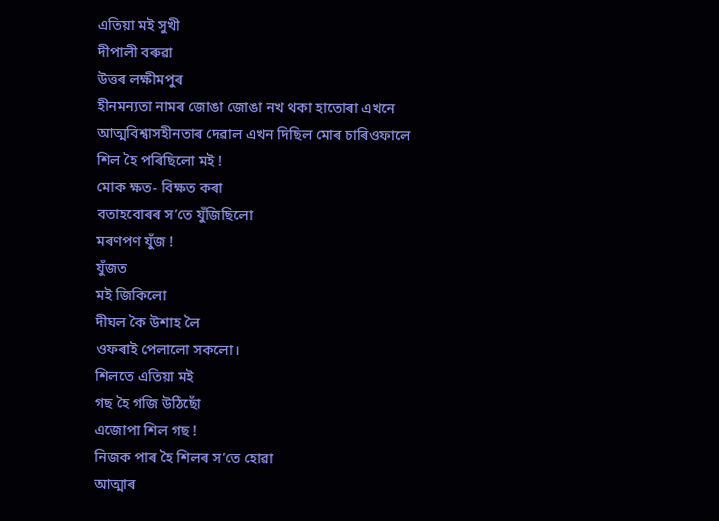এতিয়া মই সুখী
দীপালী বৰুৱা
উত্তৰ লক্ষীমপুৰ
হীনমন্যতা নামৰ জোঙা জোঙা নখ থকা হাতোৰা এখনে
আত্মবিশ্বাসহীনতাৰ দেৱাল এখন দিছিল মোৰ চাৰিওফালে
শিল হৈ পৰিছিলো মই !
মোক ক্ষত- বিক্ষত কৰা
বতাহবোৰৰ স’তে যুঁজিছিলো
মৰণপণ যুঁজ !
যুঁজত
মই জিকিলো
দীঘল কৈ উশাহ লৈ
ওফৰাই পেলালো সকলো।
শিলতে এতিয়া মই
গছ হৈ গজি উঠিছোঁ
এজোপা শিল গছ !
নিজক পাৰ হৈ শিলৰ স’তে হোৱা
আত্মাৰ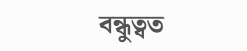বন্ধুত্বত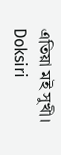এতিয়া মই সুখী।
Doksiri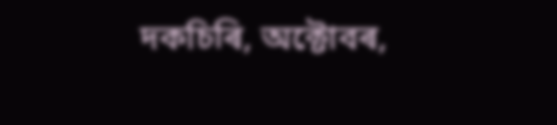দকচিৰি, অক্টোবৰ,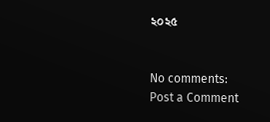২০২৫


No comments:
Post a Comment